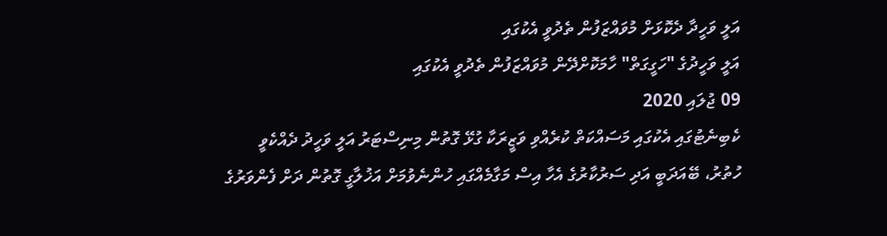އަލީ ވަހީދާ ދެކޮޅަށް މުވައްޒަފުން ތެދުވީ އެކުގައި
އަލީ ވަހީދުގެ "ހަގީގަތް" ހާމަކޮށްދޭން މުވައްޒަފުން ތެދުވީ އެކުގައި
09 ޖުލައި 2020
ކެބިނެޓުގައި އެކުގައި މަސައްކަތް ކުރެއްވި ވަޒީރަކާ ގުޅޭ ގޮތުން މިނިސްޓަރު އަލީ ވަހީދު ދެއްކެވީ ހުތުރު، ބޭއަދަބީ އަދި ސަރުކާރުގެ އެހާ އިސް މަގާމެއްގައި ހުންނެވުމަށް އަޚުލާގީ ގޮތުން ދަށް ފެންވަރުގެ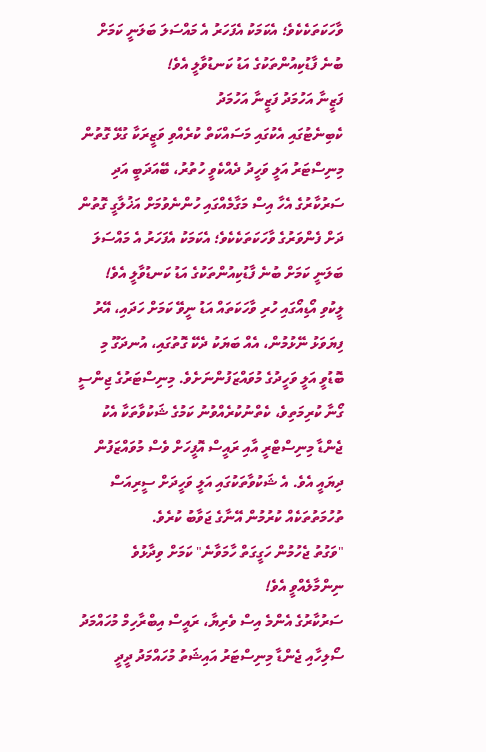ވާހަކަތަކެކެވެ؛ އެކަމަކު އެފަހަރު އެ މައްސަލަ ބަލަނީ ކަމަށް ބުނެ ފާޑުކިއުންތަކުގެ އަޑު ކަނޑުވާލީ އެވެ!
ފަޒީނާ އަހުމަދު ފަޒީނާ އަހުމަދު
ކެބިނެޓުގައި އެކުގައި މަސައްކަތް ކުރެއްވި ވަޒީރަކާ ގުޅޭ ގޮތުން މިނިސްޓަރު އަލީ ވަހީދު ދެއްކެވީ ހުތުރު، ބޭއަދަބީ އަދި ސަރުކާރުގެ އެހާ އިސް މަގާމެއްގައި ހުންނެވުމަށް އަޚުލާގީ ގޮތުން ދަށް ފެންވަރުގެ ވާހަކަތަކެކެވެ؛ އެކަމަކު އެފަހަރު އެ މައްސަލަ ބަލަނީ ކަމަށް ބުނެ ފާޑުކިއުންތަކުގެ އަޑު ކަނޑުވާލީ އެވެ!
ލީކުވި އޯޑިއޯގައި ހުރި ވާހަކަތައް އަޑު ނީވޭ ކަމަށް ހަދައި، އޭރު ފިޔަވަޅު ނޭޅުމުން، އެއް ބަޔަކު ދެކޭ ގޮތުގައި، އުނދަގޫ މި ބޮޑުވީ އަލީ ވަހީދުގެ މުވައްޒަފުންނަށެވެ. މިނިސްޓަރުގެ ޖިންސީ ގޯނާ ކުރިމަތިވެ، ކެތްނުކުރެއްވުނު ކަމުގެ ޝަކުވާތަކާ އެކު ޖެންޑާ މިނިސްޓްރީ އާއި ރައީސް އޮފީހަށް ވެސް މުވައްޒަފުން ދިޔައީ އެވެ. އެ ޝަކުވާތަކުގައި އަލީ ވަހީދަށް ސީރިއަސް ތުހުމަތުތަކެއް ކުރުމުން އޭނާގެ ޖަވާބު ކުރެވެ.
"ވަގުތު ޖެހުމުން ހަގީގަތް ހާމަވާނެ" ކަމަށް ވިދާޅުވެ ނިންމާލެއްވީ އެވެ!
ސަރުކާރުގެ އެންމެ އިސް ވެރިޔާ، ރައީސް އިބްރާހިމް މުހައްމަދު ސޯލިހާއި ޖެންޑާ މިނިސްޓަރު އައިޝަތު މުހައްމަދު ދީދީ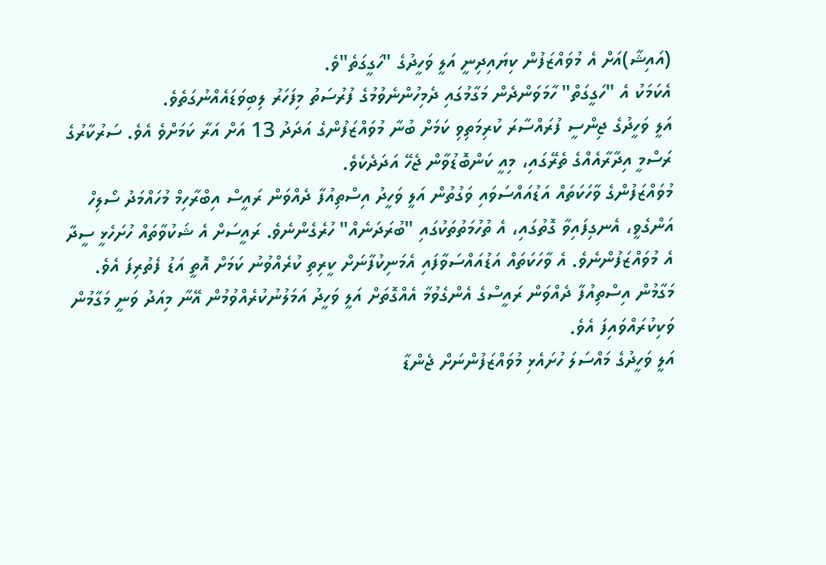(އައިޝާ)އަށް އެ މުވައްޒަފުން ކިޔައިދިނީ އަލީ ވަހީދުގެ "ހަގީގަތެ"ވެ.
އެކަމަކު އެ "ހަގީގަތް" ހާމަވަންދެން މަގާމުގައި ދެމިހުންނެވުމުގެ ފުރުސަތު މިފަހަރު ލިބިވަޑައެއްނުގަތެވެ.
އަލީ ވަހީދުގެ ޖިންސީ ފުރައްސާރަ ކުރިމަތިވި ކަމަށް ބުނާ މުވައްޒަފުންގެ އަދަދު 13 އަށް އަރާ ކަމަށްވެ އެވެ. ސަރުކާރުގެ ރަސްމީ އިދާރާއެއްގެ ތެރޭގައި، މިއީ ކަންބޮޑުވާން ޖެހޭ އަދަދެކެވެ.
މުވައްޒަފުންގެ ވާހަކަތައް އަޑުއައްސަވައި ވަގުތުން އަލީ ވަހީދު އިސްތިއުފާ ދެއްވަން ރައީސް އިބްރާހިމް މުހައްމަދު ސޯލިހް އަންގެވީ، އެނގިފައިވާ ގޮތުގައި، އެ ތުހުމަތުތަކުގައި "ބުރަދަނެއް" ހުރެގެންނެވެ. ރައީސަށް އެ ޝަކުވާތައް ހުށަހެޅީ ސީދާ އެ މުވައްޒަފުންނެވެ. އެ ވާހަކަތައް އަޑުއައްސަވާފައި އެމަނިކުފާނަށް ކީރިތި ކުރެއްވުނު ކަމަށް އޮތީ އަޑު ފެތުރިފަ އެވެ.
މަގާމުން އިސްތިއުފާ ދެއްވަން ރައީސްގެ އެންގެވުމާ އެއްގޮތަށް އަލީ ވަހީދު އަމަލުނުކުރެއްވުމުން އޭނާ މިއަދު ވަނީ މަގާމުން ވަކިކުރައްވައިފަ އެވެ.
އަލީ ވަހީދުގެ މައްސަލަ ހުށައެޅި މުވައްޒަފުންނަށް ޖެންޑާ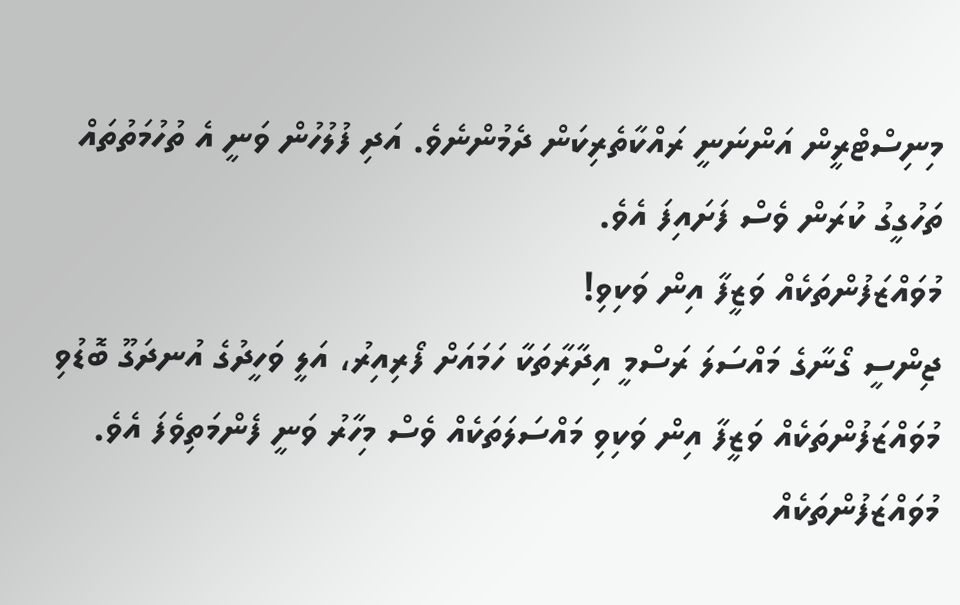މިނިސްޓްރީން އަންނަނީ ރައްކާތެރިކަން ދެމުންނެވެ. އަދި ފުލުހުން ވަނީ އެ ތުހުމަތުތައް ތަހުގީގު ކުރަން ވެސް ފަށައިފަ އެވެ.
މުވައްޒަފުންތަކެއް ވަޒީފާ އިން ވަކިވި!
ޖިންސީ ގޯނާގެ މައްސަލަ ރަސްމީ އިދާރާތަކާ ހަމައަށް ފޯރިއިރު، އަލީ ވަހީދުގެ އުނދަގޫ ބޮޑުވި މުވައްޒަފުންތަކެއް ވަޒީފާ އިން ވަކިވި މައްސަލަތަކެއް ވެސް މިހާރު ވަނީ ފެންމަތިވެފަ އެވެ.
މުވައްޒަފުންތަކެއް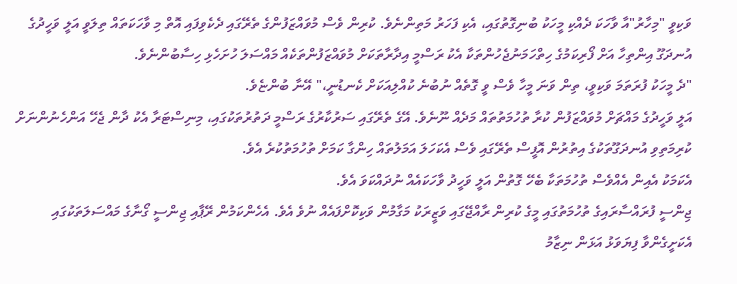ވަކިވީ "މިހާރު"އާ ވާހަކަ ދެއްކި މީހަކު ބުނިގޮތުގައި، އެކި ފަހަރު މަތިންނެވެ. ކުރިން ވެސް މުވައްޒަފުންގެ ތެރޭގައި ދެކެވިފައި އޮތް މި ވާހަކަތައް ތިލަވީ އަލީ ވަހީދުގެ އުނދަގޫ އިންތިހާ އަށް ފޯރިކަމުގެ ހިތްހަމަނުޖެހުންތަކާ އެކު ރަސްމީ އިދާރާތަކަށް މުވައްޒަފުންތަކެއް މައްސަލަ ހުށަހެޅި ހިސާބުންނެވެ.
"ދެ މީހަކު ފުރަތަމަ ވަކިވީ، ތިން ވަނަ މީހާ ވެސް ވީ ގޮތެއް ނުބުނެ ކުއްލިއަކަށް ކެނޑުނީ،" އޭނާ ބުންޏެވެ.
އަލީ ވަހީދުގެ މައްޗަށް މުވައްޒަފުން ކުރާ ތުހުމަތުތައް މަދެއް ނޫނެވެ. އޭގެ ތެރޭގައި ސަރުކާރުގެ ރަސްމީ ދަތުރުތަކުގައި، މިނިސްޓަރާ އެކު ދާން ޖެހޭ އަންހެނުންނަށް ކުރިމަތިވި އުނދަގޫތަކުގެ އިތުރުން އޮފީސް ތެރޭގައި ވެސް އެކަހަލަ އަމަލުތައް ހިންގާ ކަމަށް ތުހުމަތުކުރެ އެވެ.
އެކަމަކު އެއިން އެއްވެސް ތުހުމަތަކާ ބެހޭ ގޮތުން އަލީ ވަހީދު ވާހަކައެއް ނުދައްކަވަ އެވެ.
ޖިންސީ ފުރައްސާރައިގެ ތުހުމަތުގައި މީގެ ކުރިން ރާއްޖޭގައި ވަޒީރަކު މަގާމުން ވަކިކޮށްފައެއް ނުވެ އެވެ. އެހެންކަމުން ރޭޕާއި ޖިންސީ ގޯނާގެ މައްސަލަތަކުގައި އެކަށީގެންވާ ފިޔަވަޅު އަޅަން ނިޒާމު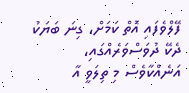ފޭލްވެފައި އޮތް ކަމަށް، ގިނަ ބަޔަކު ދެކޭ ދުވަސްވަރެއްގައި، އަނެއްކާވެސް މި ތިލަވީ އާ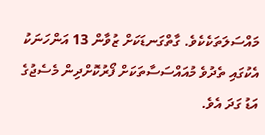މައްސަލަތަކެކެވެ. ގާތްގަނޑަކަށް ޒުވާން 13 އަންހަނަކު އެކުގައި ތެދުވެ މުއައްސަސާތަކަށް ފޯރުކޮށްދިން މެސެޖުގެ އަޑު ގަދަ އެވެ.